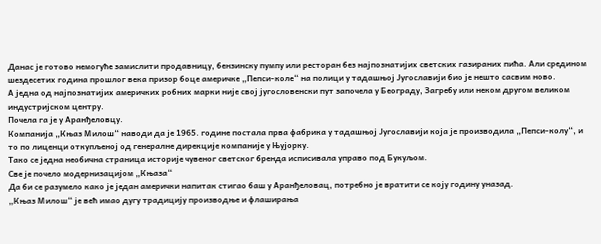Данас је готово немогуће замислити продавницу, бензинску пумпу или ресторан без најпознатијих светских газираних пића. Али средином шездесетих година прошлог века призор боце америчке „Пепси-коле“ на полици у тадашњој Југославији био је нешто сасвим ново.
А једна од најпознатијих америчких робних марки није свој југословенски пут започела у Београду, Загребу или неком другом великом индустријском центру.
Почела га је у Аранђеловцу.
Компанија „Књаз Милош“ наводи да је 1965. године постала прва фабрика у тадашњој Југославији која је производила „Пепси-колу“, и то по лиценци откупљеној од генералне дирекције компаније у Њујорку.
Тако се једна необична страница историје чувеног светског бренда исписивала управо под Букуљом.
Све је почело модернизацијом „Књаза“
Да би се разумело како је један амерички напитак стигао баш у Аранђеловац, потребно је вратити се коју годину уназад.
„Књаз Милош“ је већ имао дугу традицију производње и флаширања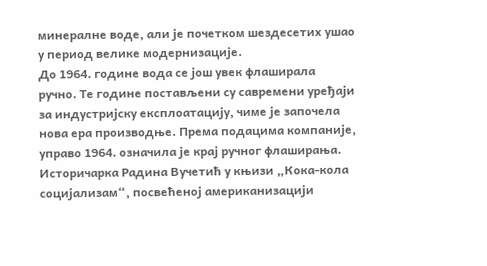минералне воде, али је почетком шездесетих ушао у период велике модернизације.
До 1964. године вода се још увек флаширала ручно. Те године постављени су савремени уређаји за индустријску експлоатацију, чиме је започела нова ера производње. Према подацима компаније, управо 1964. означила је крај ручног флаширања.
Историчарка Радина Вучетић у књизи „Кока-кола социјализам“, посвећеној американизацији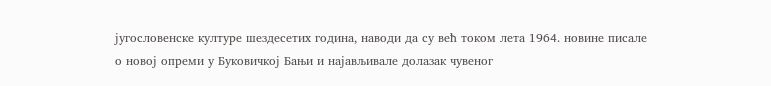југословенске културе шездесетих година, наводи да су већ током лета 1964. новине писале о новој опреми у Буковичкој Бањи и најављивале долазак чувеног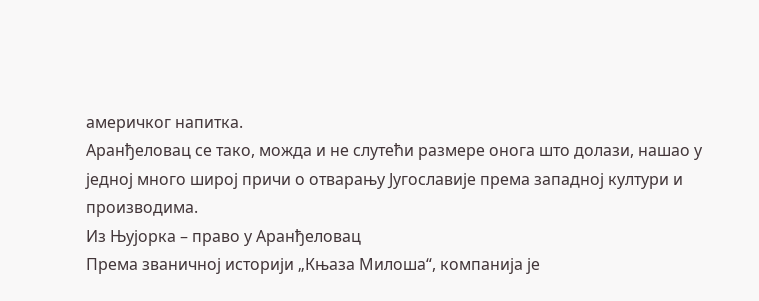америчког напитка.
Аранђеловац се тако, можда и не слутећи размере онога што долази, нашао у једној много широј причи о отварању Југославије према западној култури и производима.
Из Њујорка – право у Аранђеловац
Према званичној историји „Књаза Милоша“, компанија је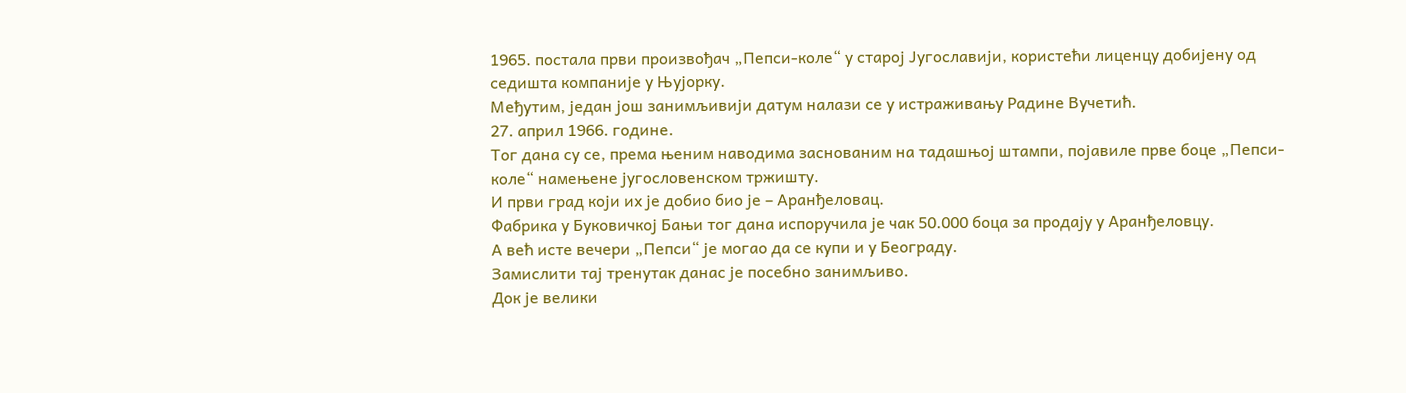1965. постала први произвођач „Пепси-коле“ у старој Југославији, користећи лиценцу добијену од седишта компаније у Њујорку.
Међутим, један још занимљивији датум налази се у истраживању Радине Вучетић.
27. април 1966. године.
Тог дана су се, према њеним наводима заснованим на тадашњој штампи, појавиле прве боце „Пепси-коле“ намењене југословенском тржишту.
И први град који их је добио био је – Аранђеловац.
Фабрика у Буковичкој Бањи тог дана испоручила је чак 50.000 боца за продају у Аранђеловцу.
А већ исте вечери „Пепси“ је могао да се купи и у Београду.
Замислити тај тренутак данас је посебно занимљиво.
Док је велики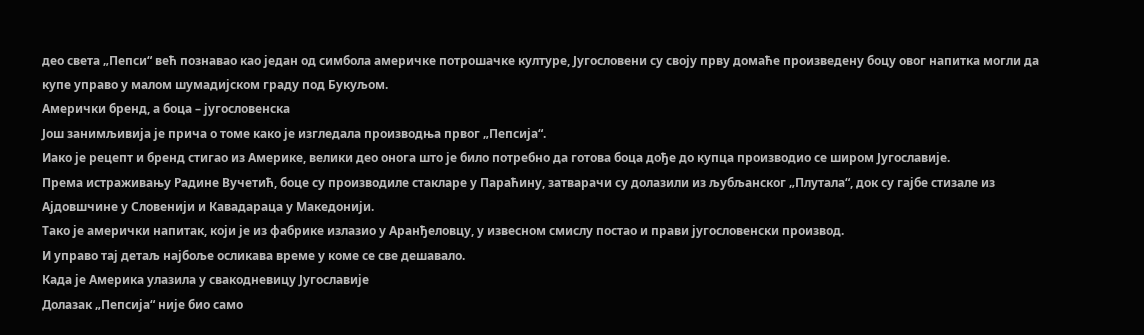део света „Пепси“ већ познавао као један од симбола америчке потрошачке културе, Југословени су своју прву домаће произведену боцу овог напитка могли да купе управо у малом шумадијском граду под Букуљом.
Амерички бренд, а боца – југословенска
Још занимљивија је прича о томе како је изгледала производња првог „Пепсија“.
Иако је рецепт и бренд стигао из Америке, велики део онога што је било потребно да готова боца дође до купца производио се широм Југославије.
Према истраживању Радине Вучетић, боце су производиле стакларе у Параћину, затварачи су долазили из љубљанског „Плутала“, док су гајбе стизале из Ајдовшчине у Словенији и Кавадараца у Македонији.
Тако је амерички напитак, који је из фабрике излазио у Аранђеловцу, у извесном смислу постао и прави југословенски производ.
И управо тај детаљ најбоље осликава време у коме се све дешавало.
Када је Америка улазила у свакодневицу Југославије
Долазак „Пепсија“ није био само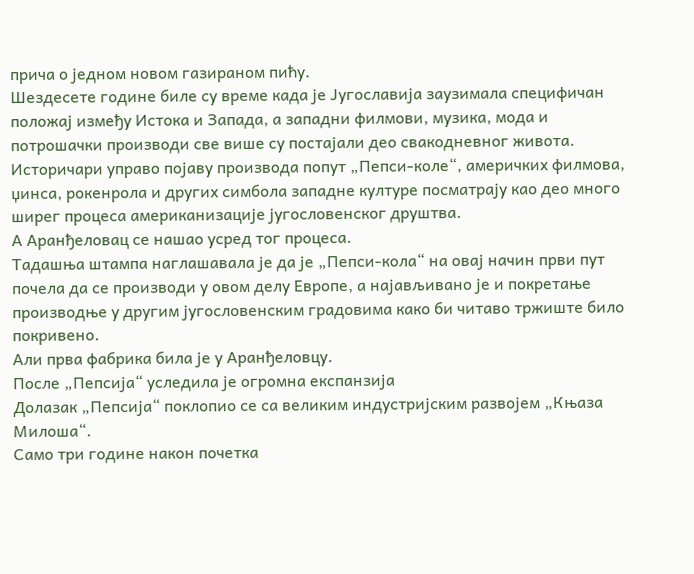прича о једном новом газираном пићу.
Шездесете године биле су време када је Југославија заузимала специфичан положај између Истока и Запада, а западни филмови, музика, мода и потрошачки производи све више су постајали део свакодневног живота.
Историчари управо појаву производа попут „Пепси-коле“, америчких филмова, џинса, рокенрола и других симбола западне културе посматрају као део много ширег процеса американизације југословенског друштва.
А Аранђеловац се нашао усред тог процеса.
Тадашња штампа наглашавала је да је „Пепси-кола“ на овај начин први пут почела да се производи у овом делу Европе, а најављивано је и покретање производње у другим југословенским градовима како би читаво тржиште било покривено.
Али прва фабрика била је у Аранђеловцу.
После „Пепсија“ уследила је огромна експанзија
Долазак „Пепсија“ поклопио се са великим индустријским развојем „Књаза Милоша“.
Само три године након почетка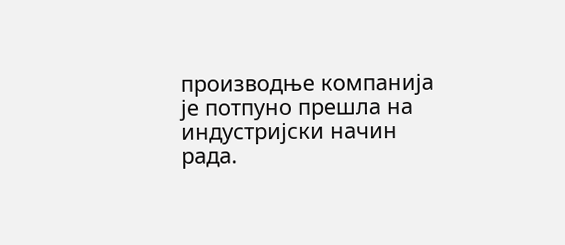производње компанија је потпуно прешла на индустријски начин рада.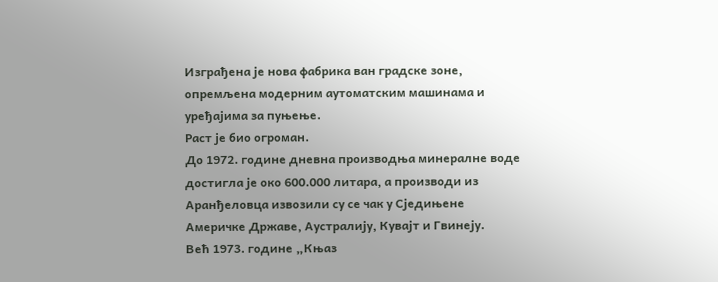Изграђена је нова фабрика ван градске зоне, опремљена модерним аутоматским машинама и уређајима за пуњење.
Раст је био огроман.
До 1972. године дневна производња минералне воде достигла је око 600.000 литара, а производи из Аранђеловца извозили су се чак у Сједињене Америчке Државе, Аустралију, Кувајт и Гвинеју.
Већ 1973. године „Књаз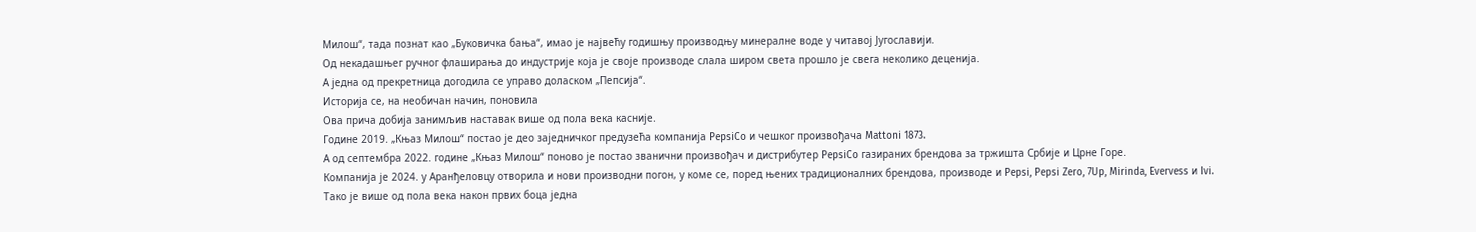Милош“, тада познат као „Буковичка бања“, имао је највећу годишњу производњу минералне воде у читавој Југославији.
Од некадашњег ручног флаширања до индустрије која је своје производе слала широм света прошло је свега неколико деценија.
А једна од прекретница догодила се управо доласком „Пепсија“.
Историја се, на необичан начин, поновила
Ова прича добија занимљив наставак више од пола века касније.
Године 2019. „Књаз Милош“ постао је део заједничког предузећа компанија PepsiCo и чешког произвођача Mattoni 1873.
А од септембра 2022. године „Књаз Милош“ поново је постао званични произвођач и дистрибутер PepsiCo газираних брендова за тржишта Србије и Црне Горе.
Компанија је 2024. у Аранђеловцу отворила и нови производни погон, у коме се, поред њених традиционалних брендова, производе и Pepsi, Pepsi Zero, 7Up, Mirinda, Evervess и Ivi.
Тако је више од пола века након првих боца једна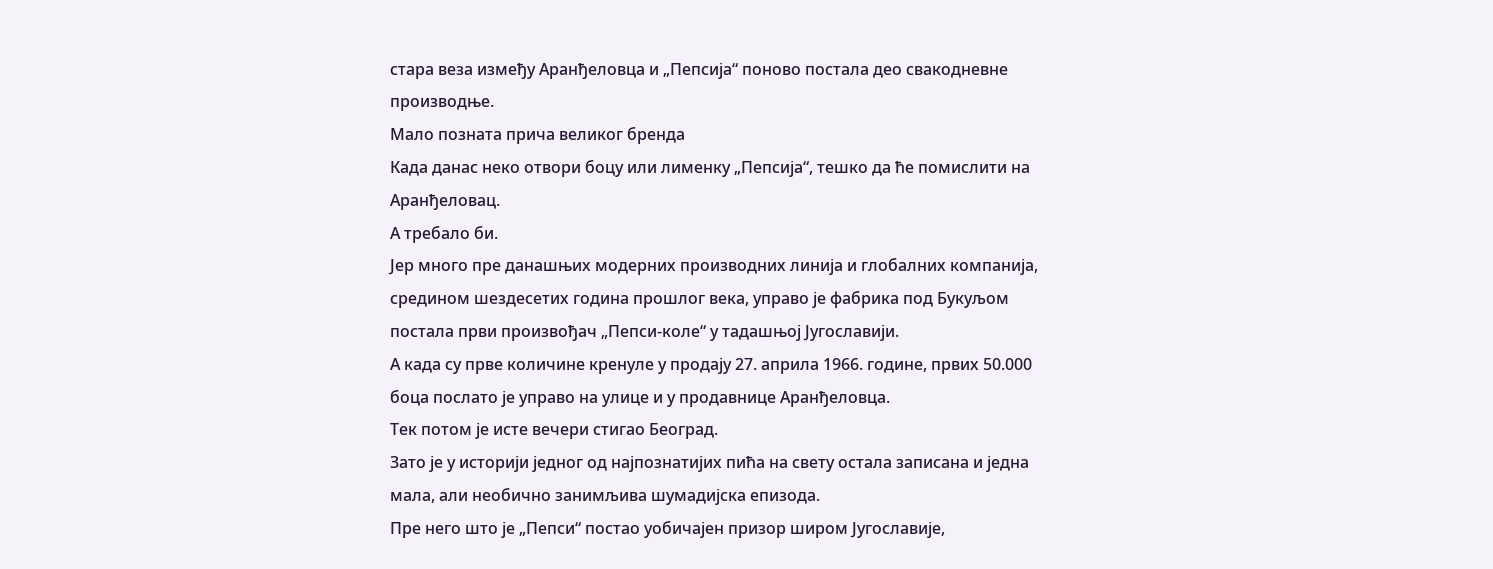стара веза између Аранђеловца и „Пепсија“ поново постала део свакодневне производње.
Мало позната прича великог бренда
Када данас неко отвори боцу или лименку „Пепсија“, тешко да ће помислити на Аранђеловац.
А требало би.
Јер много пре данашњих модерних производних линија и глобалних компанија, средином шездесетих година прошлог века, управо је фабрика под Букуљом постала први произвођач „Пепси-коле“ у тадашњој Југославији.
А када су прве количине кренуле у продају 27. априла 1966. године, првих 50.000 боца послато је управо на улице и у продавнице Аранђеловца.
Тек потом је исте вечери стигао Београд.
Зато је у историји једног од најпознатијих пића на свету остала записана и једна мала, али необично занимљива шумадијска епизода.
Пре него што је „Пепси“ постао уобичајен призор широм Југославије,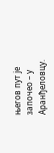његов пут је започео – у Аранђеловцу.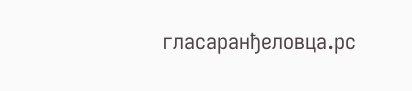гласаранђеловца.рс